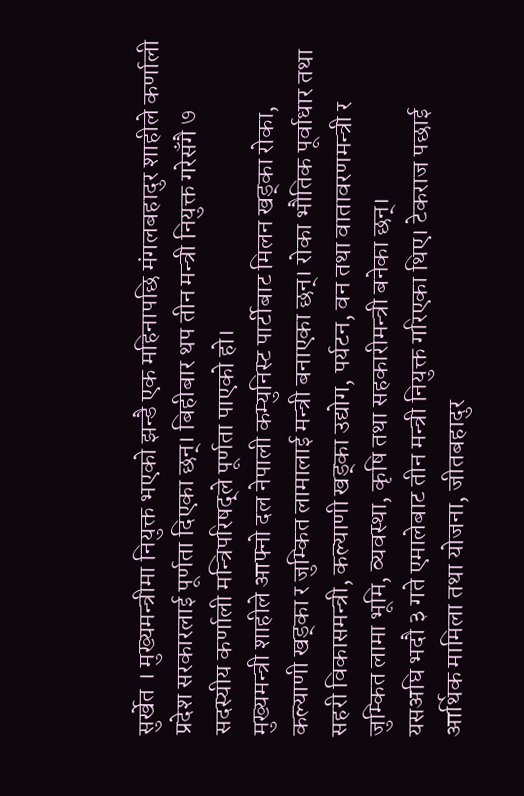सुर्खेत । मुख्यमन्त्रीमा नियुक्त भएको झन्डै एक महिनापछि मंगलबहादुर शाहीले कर्णाली प्रदेश सरकारलाई पूर्णता दिएका छन्। बिहीबार थप तीन मन्त्री नियुक्त गरेसँगै ७ सदस्यीय कर्णाली मन्त्रिपरिषद्ले पूर्णता पाएको हो।
मुख्यमन्त्री शाहीले आफ्नो दल नेपाली कम्युनिस्ट पार्टीबाट मिलन खड्का रोका, कल्याणी खड्का र जुम्कित लामालाई मन्त्री बनाएका छन्। रोका भौतिक पूर्वाधार तथा सहरी विकासमन्त्री, कल्याणी खड्का उद्योग, पर्यटन, वन तथा वातावरणमन्त्री र जुम्कित लामा भूमि, व्यवस्था, कृषि तथा सहकारीमन्त्री बनेका छन्।
यसअघि भदौ ३ गते एमालेबाट तीन मन्त्री नियुक्त गरिएका थिए। टेकराज पछाई आर्थिक मामिला तथा योजना, जीतबहादुर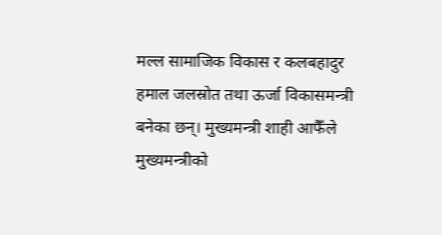मल्ल सामाजिक विकास र कलबहादुर हमाल जलस्रोत तथा ऊर्जा विकासमन्त्री बनेका छन्। मुख्यमन्त्री शाही आफैँले मुख्यमन्त्रीको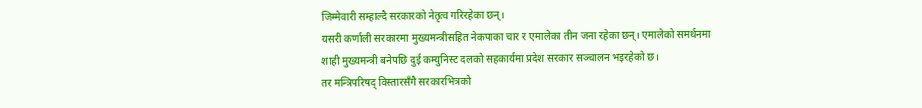जिम्मेवारी सम्हाल्दै सरकारको नेतृत्व गरिरहेका छन्।
यसरी कर्णाली सरकारमा मुख्यमन्त्रीसहित नेकपाका चार र एमालेका तीन जना रहेका छन्। एमालेको समर्थनमा शाही मुख्यमन्त्री बनेपछि दुई कम्युनिस्ट दलको सहकार्यमा प्रदेश सरकार सञ्चालन भइरहेको छ।
तर मन्त्रिपरिषद् विस्तारसँगै सरकारभित्रको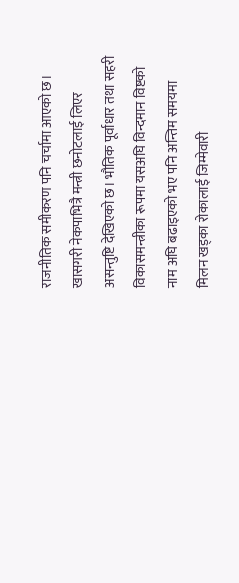राजनीतिक समीकरण पनि चर्चामा आएको छ। खासगरी नेकपाभित्रै मन्त्री छनोटलाई लिएर असन्तुष्टि देखिएको छ। भौतिक पूर्वाधार तथा सहरी विकासमन्त्रीका रूपमा यसअघि विन्दमान विष्टको नाम अघि बढाइएको भए पनि अन्तिम समयमा मिलन खड्का रोकालाई जिम्मेवारी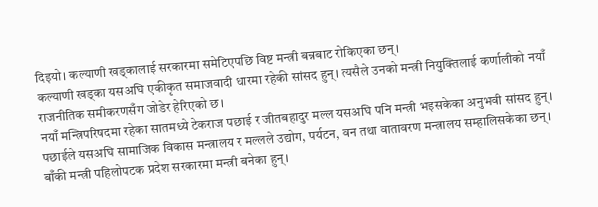दिइयो। कल्याणी खड्कालाई सरकारमा समेटिएपछि विष्ट मन्त्री बन्नबाट रोकिएका छन्।
कल्याणी खड्का यसअघि एकीकृत समाजवादी धारमा रहेकी सांसद हुन्। त्यसैले उनको मन्त्री नियुक्तिलाई कर्णालीको नयाँ राजनीतिक समीकरणसँग जोडेर हेरिएको छ।
नयाँ मन्त्रिपरिषदमा रहेका सातमध्ये टेकराज पछाई र जीतबहादुर मल्ल यसअघि पनि मन्त्री भइसकेका अनुभवी सांसद हुन्। पछाईले यसअघि सामाजिक विकास मन्त्रालय र मल्लले उद्योग, पर्यटन, वन तथा वातावरण मन्त्रालय सम्हालिसकेका छन्। बाँकी मन्त्री पहिलोपटक प्रदेश सरकारमा मन्त्री बनेका हुन्।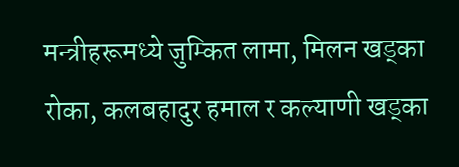मन्त्रीहरूमध्ये जुम्कित लामा, मिलन खड्का रोका, कलबहादुर हमाल र कल्याणी खड्का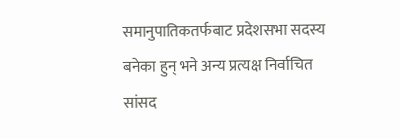समानुपातिकतर्फबाट प्रदेशसभा सदस्य बनेका हुन् भने अन्य प्रत्यक्ष निर्वाचित सांसद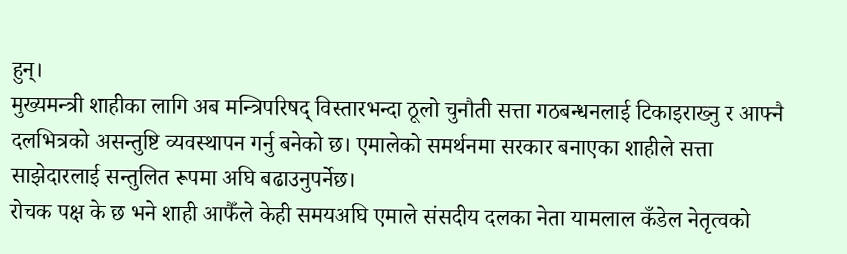हुन्।
मुख्यमन्त्री शाहीका लागि अब मन्त्रिपरिषद् विस्तारभन्दा ठूलो चुनौती सत्ता गठबन्धनलाई टिकाइराख्नु र आफ्नै दलभित्रको असन्तुष्टि व्यवस्थापन गर्नु बनेको छ। एमालेको समर्थनमा सरकार बनाएका शाहीले सत्ता साझेदारलाई सन्तुलित रूपमा अघि बढाउनुपर्नेछ।
रोचक पक्ष के छ भने शाही आफैँले केही समयअघि एमाले संसदीय दलका नेता यामलाल कँडेल नेतृत्वको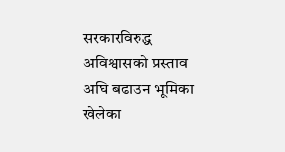सरकारविरुद्ध अविश्वासको प्रस्ताव अघि बढाउन भूमिका खेलेका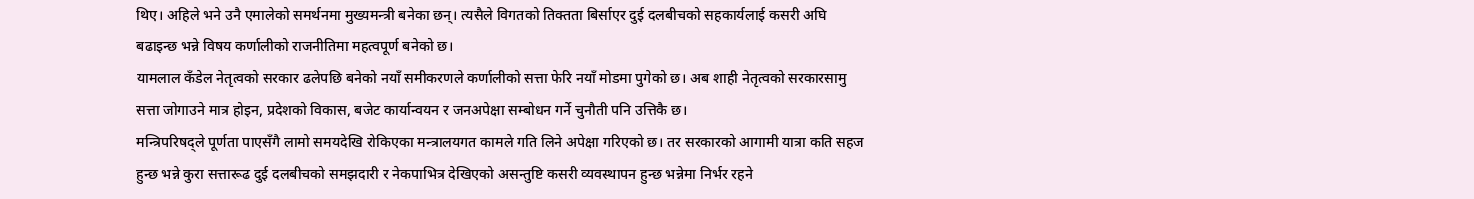थिए। अहिले भने उनै एमालेको समर्थनमा मुख्यमन्त्री बनेका छन्। त्यसैले विगतको तिक्तता बिर्साएर दुई दलबीचको सहकार्यलाई कसरी अघि बढाइन्छ भन्ने विषय कर्णालीको राजनीतिमा महत्वपूर्ण बनेको छ।
यामलाल कँडेल नेतृत्वको सरकार ढलेपछि बनेको नयाँ समीकरणले कर्णालीको सत्ता फेरि नयाँ मोडमा पुगेको छ। अब शाही नेतृत्वको सरकारसामु सत्ता जोगाउने मात्र होइन, प्रदेशको विकास, बजेट कार्यान्वयन र जनअपेक्षा सम्बोधन गर्ने चुनौती पनि उत्तिकै छ।
मन्त्रिपरिषद्ले पूर्णता पाएसँगै लामो समयदेखि रोकिएका मन्त्रालयगत कामले गति लिने अपेक्षा गरिएको छ। तर सरकारको आगामी यात्रा कति सहज हुन्छ भन्ने कुरा सत्तारूढ दुई दलबीचको समझदारी र नेकपाभित्र देखिएको असन्तुष्टि कसरी व्यवस्थापन हुन्छ भन्नेमा निर्भर रहने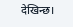देखिन्छ।